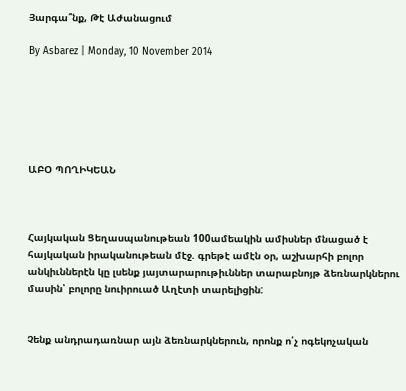Յարգա՞նք, Թէ Աժանացում

By Asbarez | Monday, 10 November 2014






ԱԲՕ ՊՈՂԻԿԵԱՆ



Հայկական Ցեղասպանութեան 100ամեակին ամիսներ մնացած է հայկական իրականութեան մէջ. գրեթէ ամէն օր, աշխարհի բոլոր անկիւններէն կը լսենք յայտարարութիւններ տարաբնոյթ ձեռնարկներու մասին՝ բոլորը նուիրուած Աղէտի տարելիցին:


Չենք անդրադառնար այն ձեռնարկներուն, որոնք ո՛չ ոգեկոչական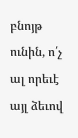բնոյթ ունին, ո՛չ ալ որեւէ այլ ձեւով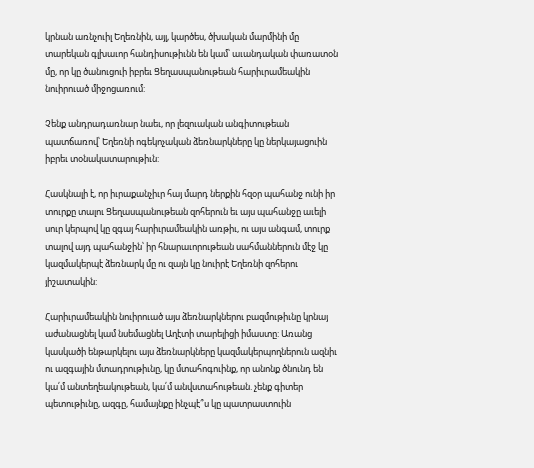կրնան առնչուիլ Եղեռնին, այլ, կարծես, ծխական մարմինի մը տարեկան գլխաւոր հանդիսութիւնն են կամ՝ աւանդական փառատօն մը, որ կը ծանուցուի իբրեւ Ցեղասպանութեան հարիւրամեակին նուիրուած միջոցառում:

Չենք անդրադառնար նաեւ, որ լեզուական անգիտութեան պատճառով՝ Եղեռնի ոգեկոչական ձեռնարկները կը ներկայացուին իբրեւ տօնակատարութիւն:

Հասկնալի է, որ իւրաքանչիւր հայ մարդ ներքին հզօր պահանջ ունի իր տուրքը տալու Ցեղասպանութեան զոհերուն եւ այս պահանջը աւելի սուր կերպով կը զգայ հարիւրամեակին առթիւ, ու այս անգամ, տուրք տալով այդ պահանջին՝ իր հնարաւորութեան սահմաններուն մէջ կը կազմակերպէ ձեռնարկ մը ու զայն կը նուիրէ Եղեռնի զոհերու յիշատակին:

Հարիւրամեակին նուիրուած այս ձեռնարկներու բազմութիւնը կրնայ աժանացնել կամ նսեմացնել Աղէտի տարելիցի իմաստը: Առանց կասկածի ենթարկելու այս ձեռնարկները կազմակերպողներուն ազնիւ ու ազգային մտադրութիւնը, կը մտահոգուինք, որ անոնք ծնունդ են կա՛մ անտեղեակութեան, կա՛մ անվստահութեան. չենք գիտեր պետութիւնը, ազգը, համայնքը ինչպէ՞ս կը պատրաստուին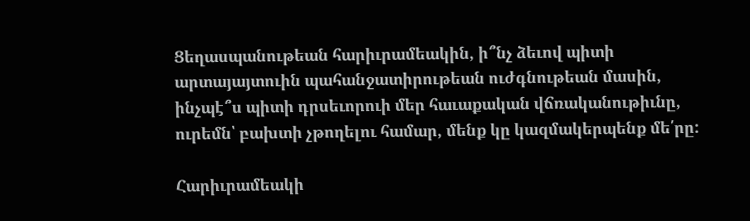Ցեղասպանութեան հարիւրամեակին, ի՞նչ ձեւով պիտի արտայայտուին պահանջատիրութեան ուժգնութեան մասին, ինչպէ՞ս պիտի դրսեւորուի մեր հաւաքական վճռականութիւնը, ուրեմն՝ բախտի չթողելու համար, մենք կը կազմակերպենք մե՛րը:

Հարիւրամեակի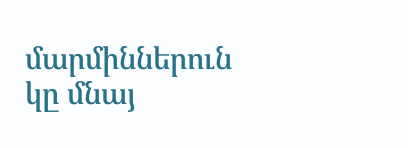մարմիններուն կը մնայ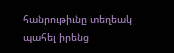հանրութիւնը տեղեակ պահել իրենց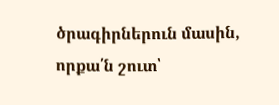ծրագիրներուն մասին, որքա՛ն շուտ՝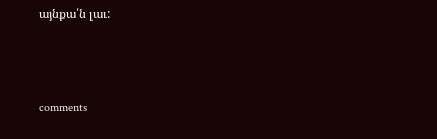այնքա՛ն լաւ:



comments